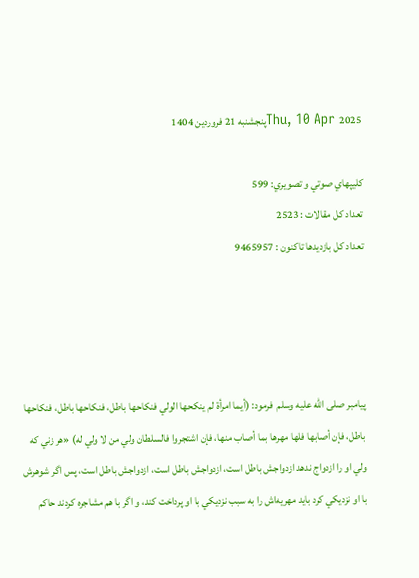Thu, 10 Apr 2025پنجشنبه 21 فروردين 1404

كليپهاي صوتي و تصويري: 599
تعداد كل مقالات : 2523
تعداد كل بازديدها تاكنون : 9465957




پيامبر صلی الله علیه وسلم  فرمود: (أيما امرأة لم ينکحها الولي فنکاحها باطل، فنکاحها باطل، فنکاحها باطل، فإن أصابها فلها مهرها بما أصاب منها، فإن اشتجروا فالسلطان ولي من لا ولي له) «هر زني که ولي او را ازدواج ندهد ازدواجش باطل است، ازدواجش باطل است، ازدواجش باطل است، پس اگر شوهرش با او نزديکي کرد بايد مهريه‌اش را به سبب نزديکي با او پرداخت کند، و اگر با هم مشاجره کردند حاکم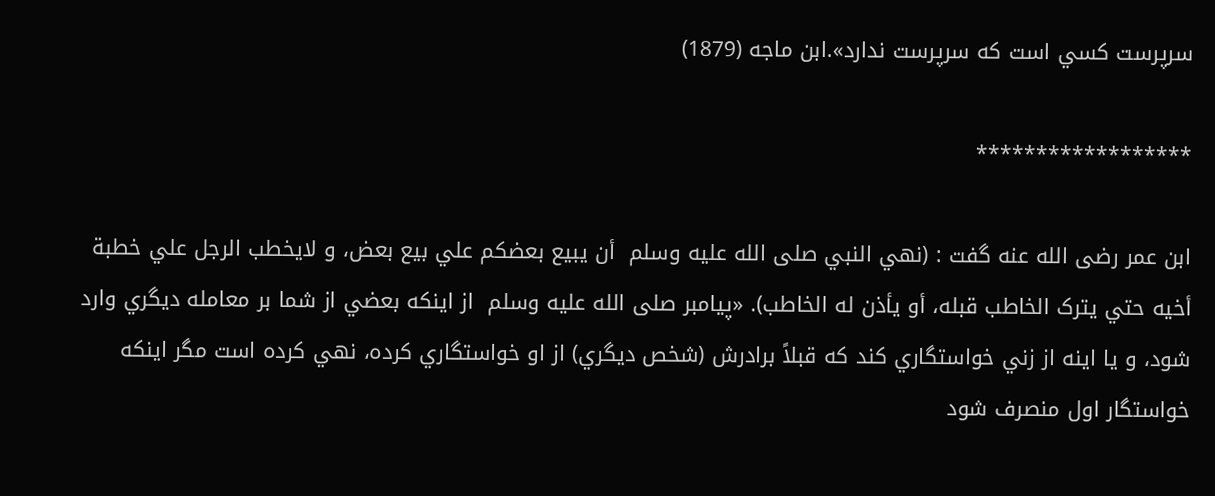سرپرست کسي است که سرپرست ندارد».ابن ماجه (1879)

******************

ابن عمر رضی الله عنه گفت : (نهي النبي صلی الله علیه وسلم  أن يبيع بعضکم علي بيع بعض، و لايخطب الرجل علي خطبة أخيه حتي يترک الخاطب قبله، أو يأذن له الخاطب). «پيامبر صلی الله علیه وسلم  از اينکه بعضي از شما بر معامله ديگري وارد شود، و يا اينه از زني خواستگاري کند که قبلاً برادرش (شخص ديگري) از او خواستگاري کرده، نهي کرده است مگر اينکه خواستگار اول منصرف شود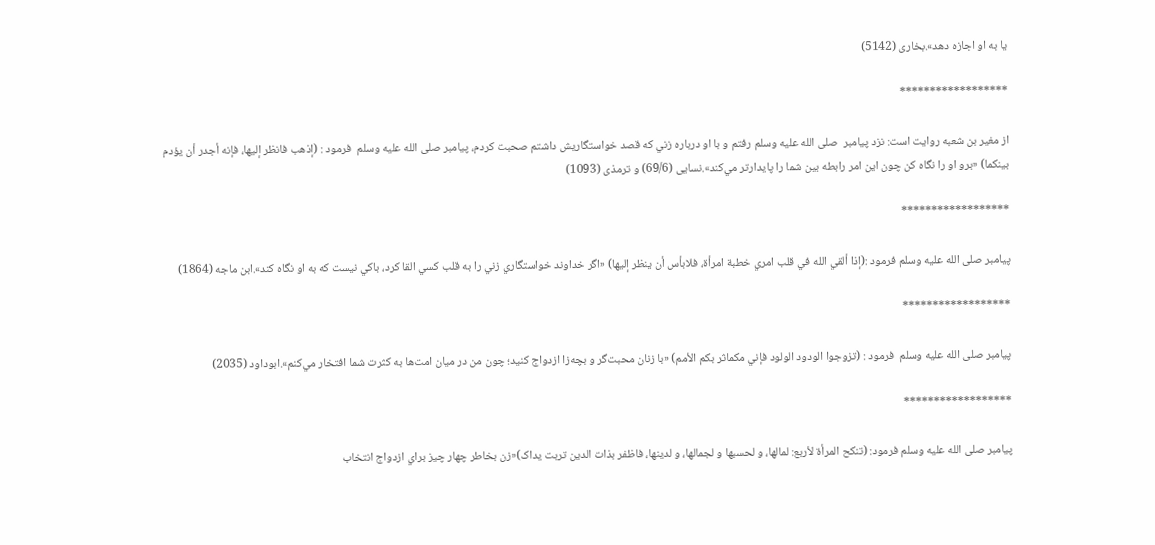يا به او اجازه دهد».بخاری (5142)

******************

از مغير بن شعبه روايت است: نزد پيامبر  صلی الله علیه وسلم رفتم و با او درباره زني که قصد خواستگاريش داشتم صحبت کردم، پيامبر صلی الله علیه وسلم  فرمود : (إذهب فانظر إليها، فإنه أجدر أن يؤدم بينکما) «برو او را نگاه کن چون اين امر رابطه بين شما را پايدارتر مي‌کند».نسایی (69/6) و ترمذی (1093)

******************

پيامبر صلی الله علیه وسلم ‌فرمود :(إذا ألقي الله في قلب امري خطبة امرأة، فلابأس أن ينظر إليها) «اگر خداوند خواستگاري زني را به قلب کسي القا کرد، باکي نيست که به او نگاه کند».ابن ماجه (1864)

******************

پيامبر صلی الله علیه وسلم  فرمود : (تزوجوا الودود الولود فإني مکماثر بکم الأمم) «با زنان محبت‌گر و بچه‌‌زا ازدواج کنيد؛ چون من در ميان امت‌ها به کثرت شما افتخار مي‌کنم».ابوداود (2035)

******************

پيامبر صلی الله علیه وسلم فرمود: (تنکح المرأة لأربع: لمالها، و لحسبها و لجمالها، و لدينها، فاظفر بذات الدين تربت يداک)«زن بخاطر چهار چيز براي ازدواج انتخاب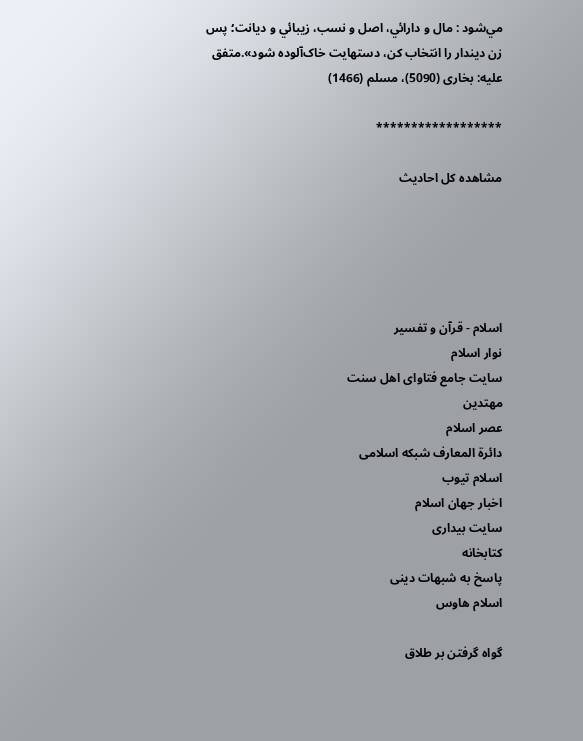مي‌شود : مال و دارائي، اصل و نسب، زيبائي و ديانت؛ پس زن ديندار را انتخاب کن، دستهايت خاک‌آلوده شود».متفق عليه: بخاری (5090)، مسلم (1466)

******************

مشاهده كل احاديث





اسلام - قرآن و تفسیر
نوار اسلام
سایت جامع فتاوای اهل سنت
مهتدین
عصر اسلام
دائرة المعارف شبکه اسلامی
اسلام تيوب
اخبار جهان اسلام
سایت بیداری
کتابخانه
پاسخ به شبهات دینی
اسلام هاوس

گواه گر‌فتن بر طلاق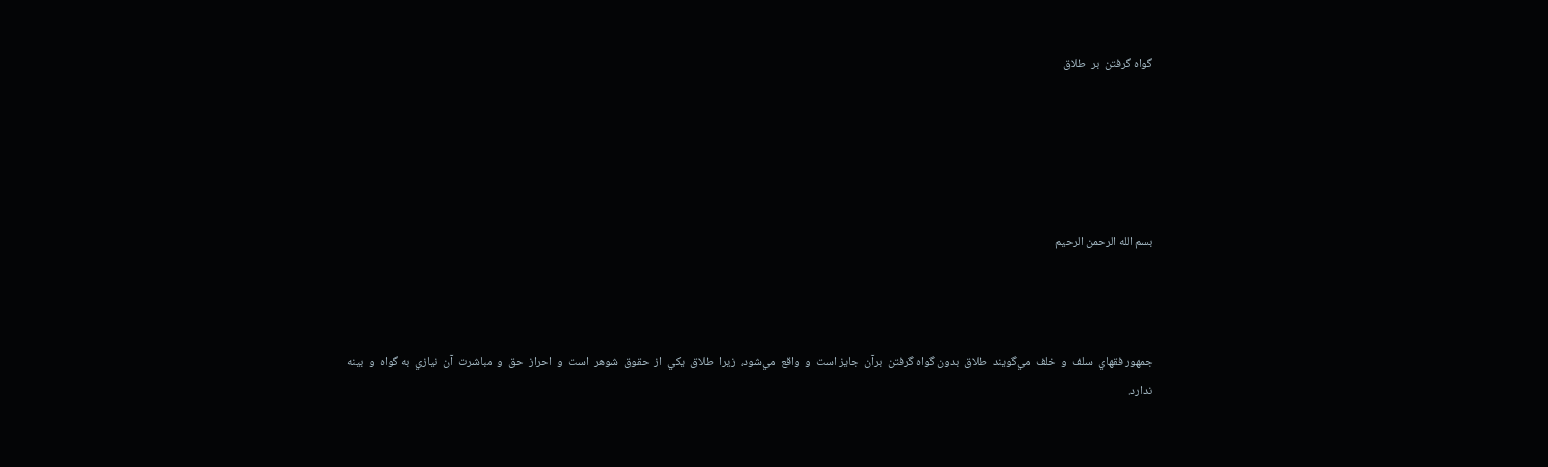گواه گر‌فتن  بر  طلاق





بسم الله الرحمن الرحیم



جمهور فقهاي  سلف  و  خلف  مي‌گويند  طلاق  بدون‌ گواه‌ گرفتن  برآن  جايز است  و  واقع  مي‌شود،  زيرا  طلاق  يکي  از  حقوق  شوهر  است  و  احراز  حق  و  مباشرت  آن  نيازي  به ‌گواه  و  بينه  ندارد.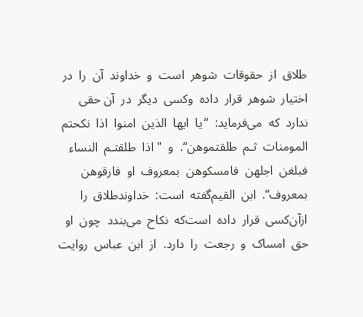طلاق  از  حقوقات  شوهر  است  و  خداوند  آن  را  در  اختیار  شوهر  قرار  داده  وکسی  دیگر  در  آن حقی  ندارد  که  می‌فرماید:  “یا  ایها  الذین  امنوا  اذا  نکحتم  المومنات  ثـم  طلقتمو‌هن‌“.  و  "اذا  طلقتـم  النساء  فبلغن  اجلهن  فامسکوهن  بمعروف  او  فارقوهن  بمعروف‌“.  ابن  القیم‌گفته  است‌:  خداوندطلاق  را  ازآن‌کسی  قرار  داده  است‌که  نکاح  می‌بندد  چون  او  حق  امساک  و  رجعت  را  دارد.  از  ابن  عباس  روایت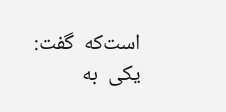است‌که  گفت‌:  یکی  به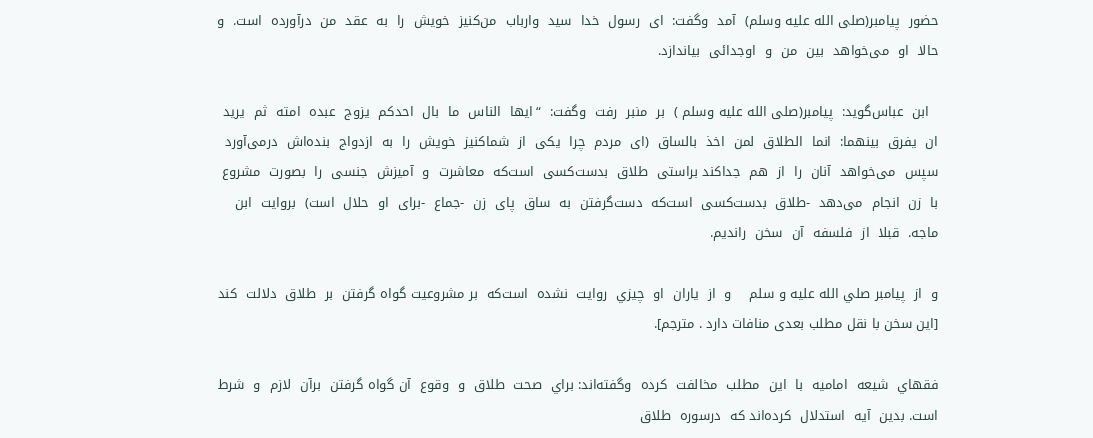حضور  پیامبر(صلی الله علیه وسلم)  آمد  وگفت‌:  ای  رسول  خدا  سید  وارباب  من‌کنیز  خویش  را  به  عقد  من  درآورده  است‌.  و     حالا  او  می‌خواهد  بین  من  و  اوجدائی  بیاندازد.

  ابن  عباس‌گوید:  پیامبر(صلی الله علیه وسلم ‌)  بر  منبر  رفت  وگفت‌:  “ایها  الناس  ما  بال  احدکم  یزوج  عبده  امته  ثم  یرید  ان  یفرق  بینهما:  انما  الطلاق  لمن  اخذ  بالساق  (ای  مردم  چرا  یکی  از  شماکنیز  خویش  را  به  ازدواج  بنده‌اش  درمی‌آورد  سپس  می‌خواهد  آنان  را  از  هم  جداکند براستی  طلاق  بدست‌کسی  است‌که  معاشرت  و  آمیزش  جنسی  را  بصورت  مشروع  با  زن  انجام  می‌دهد  -طلاق  بدست‌کسی  است‌که  دست‌گرفتن  به  ساق  پای  زن  -جماع  -برای  او  حلال  است‌)  بروایت  ابن  ماجه‌.  قبلا  از  فلسفه  آن  سخن  راندیم‌.

و  از  پيامبر صلي الله عليه و سلم    و  از  ياران  او  چيزي  روايت  نشده  است‌که  بر مشروعيت ‌گواه‌ گرفتن  بر  طلاق  دلالت  کند [این سخن با نقل مطلب بعدی منافات دارد . مترجم].

فقهاي  شيعه  اماميه  با  اين  مطلب  مخالفت  کرده  وگفته‌اند: براي  صحت  طلاق  و  وقوع  آن ‌گواه ‌گرفتن  برآن  لازم  و  شرط  است‌. بدين  آيه  استدلال  کرده‌اند که  درسوره  طلاق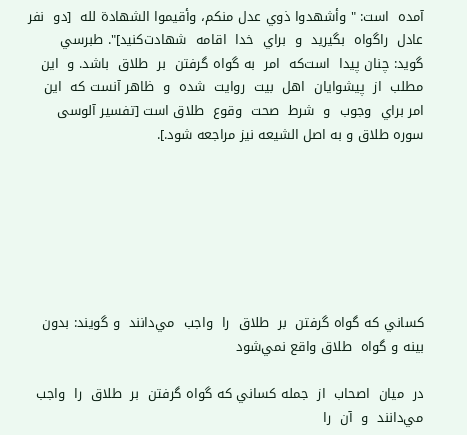آمده  است‌: " وأشهدوا ذوي عدل منكم، وأقيموا الشهادة لله  [دو  نفر  عادل  راگواه  بگيريد  و  براي  خدا  اقامه  شهادت‌کنيد]". طبرسي گويد: چنان پيدا  است‌که  امر  به‌ گواه‌ گرفتن  بر  طلاق  باشد. و  اين  مطلب  از  پيشوايان  اهل  بيت  روايت  شده  و  ظاهر آنست ‌که  اين  امر براي  وجوب  و  شرط  صحت  وقوع  طلاق است [تفسیر آلوسی سوره طلاق و به اصل الشیعه نیز مراجعه شود.].







کساني که گواه گرفتن  بر  طلاق  را  واجب  مي‌دانند  و گويند: بدون  بينه و گواه  طلاق ‌واقع ‌نمي‌شود

در  ميان  اصحاب  از  جمله‌‌ کساني‌ که‌ گواه ‌گرفتن  بر  طلاق  را  واجب  مي‌دانند  و  آن  را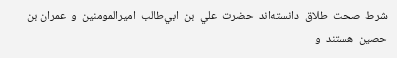شرط  صحت  طلاق  دانسته‌اند  حضرت  علي  بن  ابي‌طالب  اميرالمومنين  و  عمران بن  حصين  هستند  و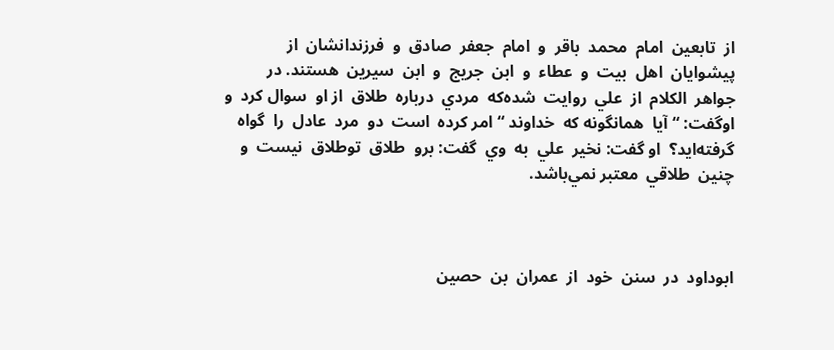از  تابعين  امام  محمد  باقر  و  امام  جعفر  صادق  و  فرزندانشان  از  پيشوايان  اهل  بيت  و  عطاء  و  ابن  جريج  و  ابن  سيرين  هستند. در  جواهر  الکلام  از  علي  روايت  شده‌که  مردي  در‌باره  طلاق  از او  سوال ‌کرد  و  اوگفت‌: “آيا  همانگونه ‌که  خداوند “امر کرده  است  دو  مرد  عادل  را  گواه‌ گرفته‌ايد؟  او گفت‌: نخير  علي  به  وي  گفت‌: برو  طلاق  توطلاق  نيست  و  چنين  طلاقي  معتبر نمي‌باشد.



ابوداود  در  سنن  خود  از  عمران  بن  حصين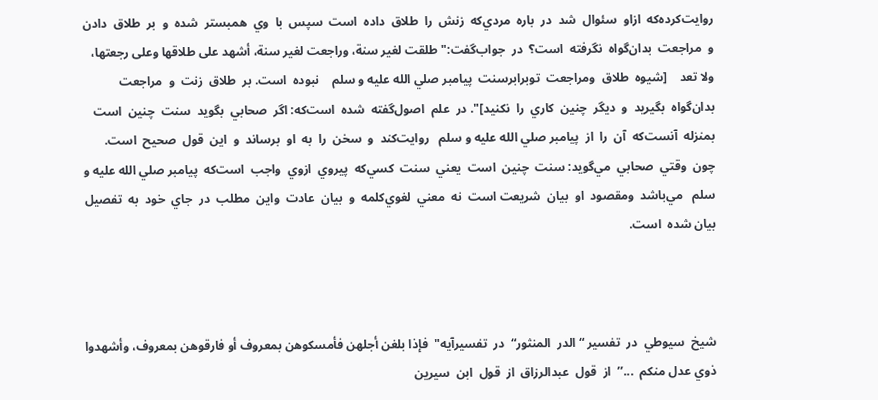روايت‌کرده‌که  ازاو  سئوال  شد  در  باره  مردي‌که  زنش  را  طلاق  داده  است  سپس  با  وي  همبستر  شده  و  بر  طلاق  دادن  و  مراجعت  بدان‌گواه  نگرفته  است‌؟  در  جواب‌گفت‌:" طلقت لغير سنة، وراجعت لغير سنة، أشهد على طلاقها وعلى رجعتها، ولا تعد    [شيوه  طلاق  ومراجعت  توبرابرسنت  پيامبر صلي الله عليه و سلم    نبوده  است‌. بر  طلاق  زنت  و  مراجعت  بدان‌گواه  بگيريد  و  ديگر  چنين  کاري  را  نکنيد]". در  علم  اصول‌گفته  شده  است‌که‌: اگر  صحابي  بگويد  سنت  چنين  است  بمنزله  آنست‌که  آن  را  از  پيامبر صلي الله عليه و سلم   روايت‌کند  و  سخن  را  به  او  برساند  و  اين  قول  صحيح  است‌. چون  وقتي  صحابي  مي‌گويد: سنت  چنين  است  يعني  سنت  کسي‌که  پيروي  ازوي  واجب  است‌که  پيامبر صلي الله عليه و سلم   مي‌باشد  ومقصود  او  بيان  شريعت است  نه  معني  لغوي‌کلمه  و  بيان  عادت  واين  مطلب  در  جاي  خود  به  تفصيل  بيان شده  است‌.



شيخ  سيوطي  در  تفسير “الدر  المنثور‌“  در  تفسيرآيه"  فإذا بلغن أجلهن فأمسكوهن بمعروف أو فارقوهن بمعروف، وأشهدوا ذوي عدل منكم  ...’’  از  قول  عبدالرزاق  از  قول  ابن  سيرين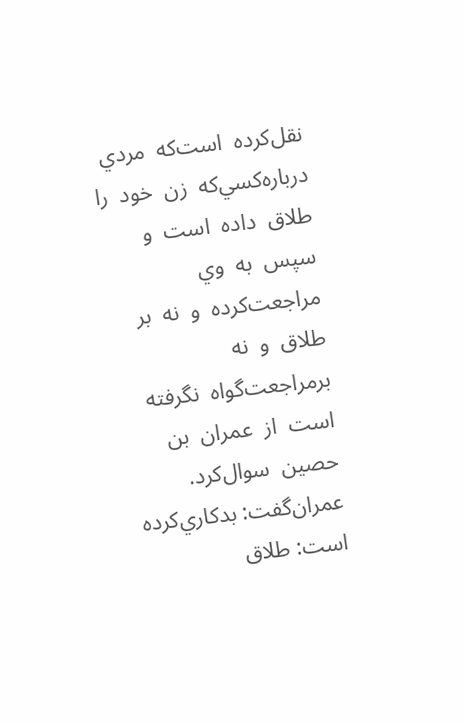نقل‌کرده  است‌که  مردي  درباره‌کسي‌که  زن  خود  را  طلاق  داده  است  و  سپس  به  وي  مراجعت‌کرده  و  نه  بر  طلاق  و  نه  برمراجعت‌گواه  نگرفته  است  از  عمران  بن حصين  سوال‌کرد. عمران‌گفت‌: بدکاري‌کرده  است‌: طلاق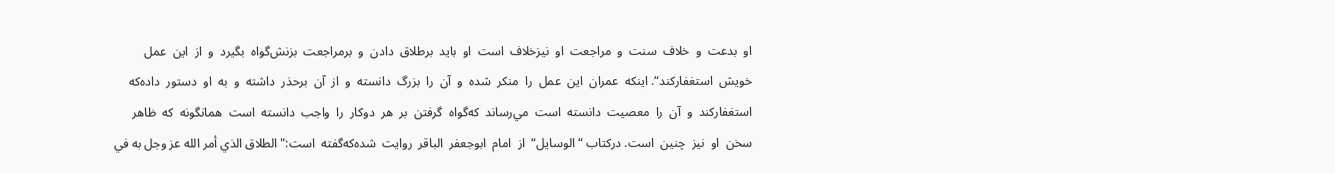او  بدعت  و  خلاف  سنت  و  مراجعت  او  نيزخلاف  است  او  بايد  برطلاق  دادن  و  برمراجعت  بزنش‌گواه  بگيرد  و  از  اين  عمل  خويش  استغفارکند“. اينکه  عمران  اين  عمل  را  منکر  شده  و  آن  را  بزرگ  دانسته  و  از  آن  برحذر  داشته  و  به  او  دستور  داده‌که  استغفارکند  و  آن  را  معصيت  دانسته  است  مي‌رساند  که‌گواه  گرفتن  بر  هر  دوکار  را  واجب  دانسته  است  همانگونه  که  ظاهر  سخن  او  نيز  چنين  است‌. درکتاب “الوسايل‌‌“  از  امام  ابوجعفر  الباقر  روايت  شده‌که‌گفته  است‌:" الطلاق الذي أمر الله عز وجل به في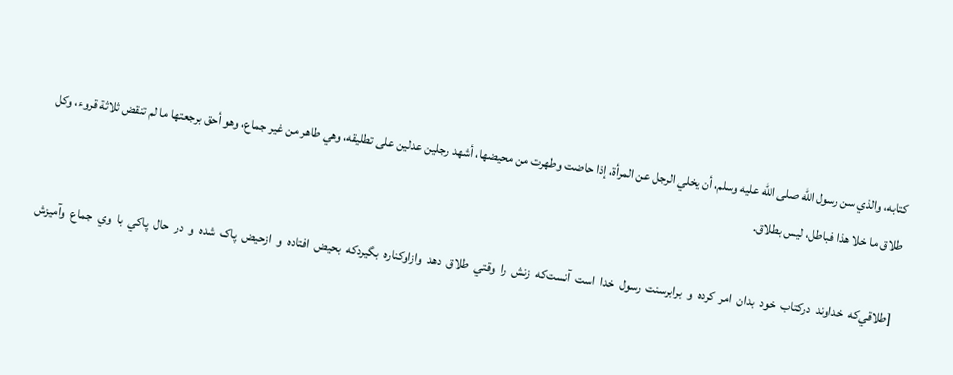كتابه، والذي سن رسول الله صلى الله عليه وسلم، أن يخلي الرجل عن المرأة، إذا حاضت وطهرت من محيضها، أشهد رجلين عدلين على تطليقه، وهي طاهر من غير جماع، وهو أحق برجعتها ما لم تنقض ثلاثة قروء، وكل طلاق ما خلا هذا فباطل، ليس بطلاق.

 [طلاقي‌که  خداوند  درکتاب  خود  بدان  امر  کرده  و  برابرسنت  رسول  خدا  است  آنست‌که  زنش  را  وقتي  طلاق  دهد  وازاوکناره  بگيردکه  بحيض  افتاده  و  ازحيض  پاک  شده  و  در  حال  پاکي  با  وي  جماع  وآميزش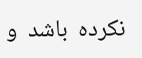نکرده  باشد  و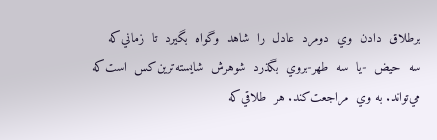برطلاق  دادن  وي  دومرد  عادل  را  شاهد  وگواه  بگيرد  تا  زماني‌که  سه  حيض  -يا  سه  طهر-بروي  بگذرد  شوهرش  شايسته‌ترين‌کس  است‌که  مي‌تواند. به وي  مراجعت‌کند. هر  طلاقي‌که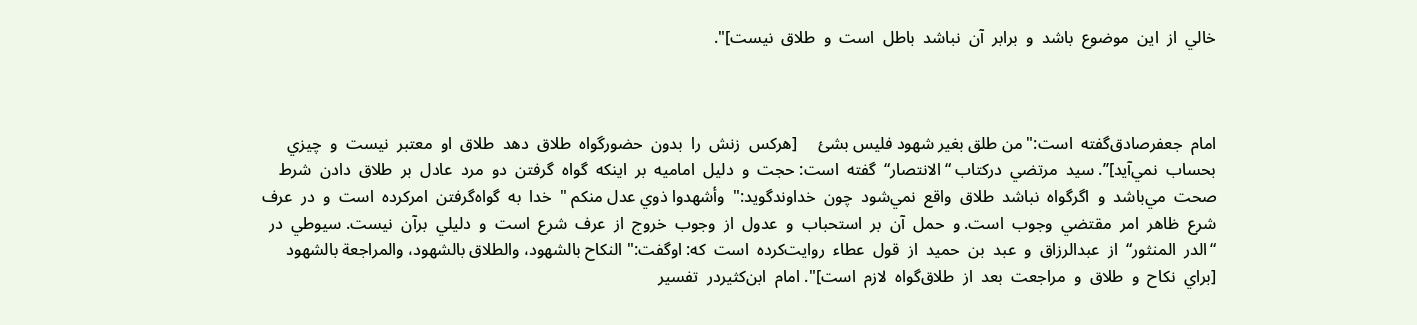خالي  از  اين  موضوع  باشد  و  برابر  آن  نباشد  باطل  است  و  طلاق  نيست‌]".



امام  جعفرصادق‌گفته  است‌:" من طلق بغير شهود فليس بشئ     [هرکس  زنش  را  بدون  حضورگواه  طلاق  دهد  طلاق  او  معتبر  نيست  و  چيزي  بحساب  نمي‌آيد]’’. سيد  مرتضي  درکتاب “الانتصار“  گفته  است‌: حجت  و  دليل  اماميه  بر  اينکه  گواه  گرفتن  دو  مرد  عادل  بر  طلاق  دادن  شرط  صحت  مي‌باشد  و  اگرگواه  نباشد  طلاق  واقع  نمي‌شود  چون  خداوندگويد:"  وأشهدوا ذوي عدل منكم "  خدا  به  گواه‌گرفتن  امرکرده  است  و  در  عرف  شرع  ظاهر  امر  مقتضي  وجوب  است‌. و  حمل  آن  بر  استحباب  و  عدول  از  وجوب  خروج  از  عرف  شرع  است  و  دليلي  برآن  نيست‌. سيوطي  در “الدر  المنثور“  از  عبدالرزاق  و  عبد  بن  حميد  از  قول  عطاء  روايت‌کرده  است  که‌: اوگفت‌:" النكاح بالشهود، والطلاق بالشهود، والمراجعة بالشهود   [براي  نکاح  و  طلاق  و  مراجعت  بعد  از  طلاق‌گواه  لازم  است‌]". امام  ابن‌کثيردر  تفسير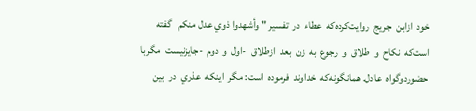خود  ازابن  جريج  روايت‌کرده‌که  عطاء  در  تفسير " وأشهدوا ذوي عدل منكم   ‌گفته  است‌که  نکاح  و  طلاق  و  رجوع  به  زن  بعد  ازطلاق  -اول  و  دوم  -جايزنيست  مگربا  حضوردوگواه  عادل‌. همانگونه‌که  خداوند  فرموده  است‌: مگر  اينکه  عذري  در  بين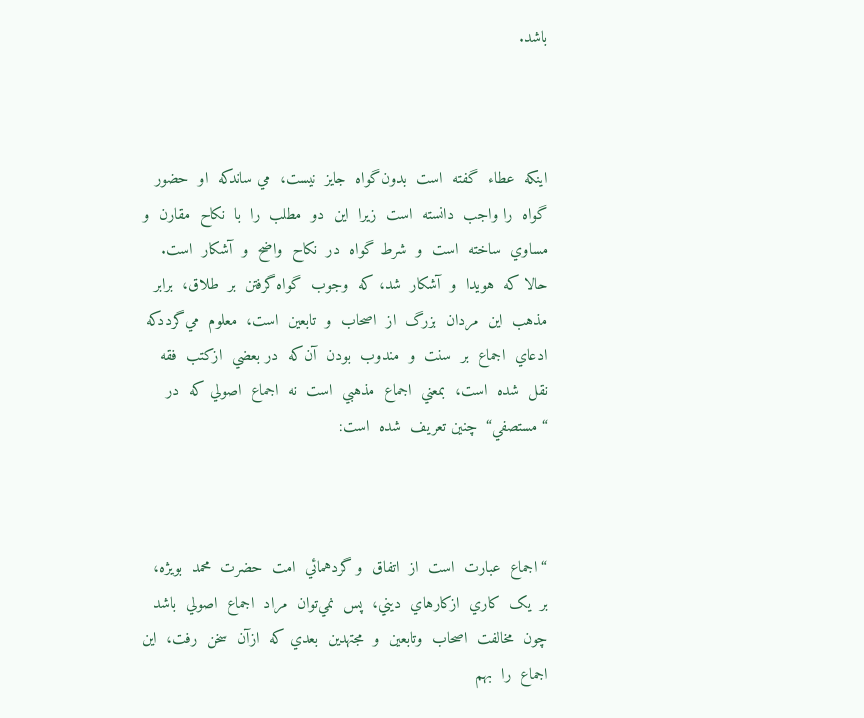باشد.



اينکه  عطاء  گفته  است  بدون‌گواه  جايز  نيست‌،  مي ساندکه  او  حضور گواه  را واجب  دانسته  است  زيرا  اين  دو  مطلب  را  با  نکاح  مقارن  و  مساوي  ساخته  است  و  شرط‌ گواه  در  نکاح  واضح  و  آشکار  است‌. حالا که  هويدا  و  آشکار  شد، ‌که  وجوب  گواه ‌گرفتن  بر  طلاق‌،  برابر  مذهب  اين  مردان  بزرگ  از  اصحاب  و  تابعين  است‌،  معلوم  مي‌گرددکه  ادعاي  اجماع  بر  سنت  و  مندوب  بودن  آن‌که  در بعضي  ازکتب  فقه  نقل  شده  است‌،  بمعني  اجماع  مذهبي  است  نه  اجماع  اصولي ‌که  در “مستصفي‌‌“  چنين تعريف  شده  است‌:



“اجماع  عبارت  است  از  اتفاق  و گردهمائي  امت  حضرت  محمد  بويژه‌،  بر  يک  کاري  ازکارهاي  ديني‌،  پس  نمي‌توان  مراد  اجماع  اصولي  باشد  چون  مخالفت  اصحاب  وتابعين  و  مجتهدين  بعدي‌ که  ازآن  سخن  رفت‌،  اين  اجماع  را  بهم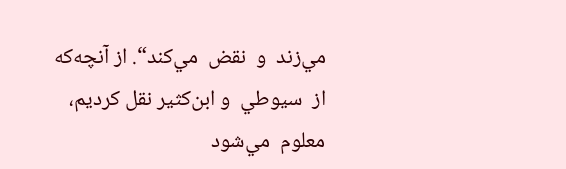مي‌زند  و  نقض  مي‌کند“. از آنچه‌که  از  سيوطي  و ابن‌کثير نقل ‌کرديم‌،  معلوم  مي‌شود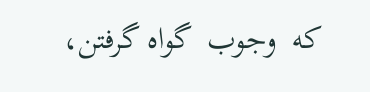که  وجوب  گواه ‌گرفتن‌،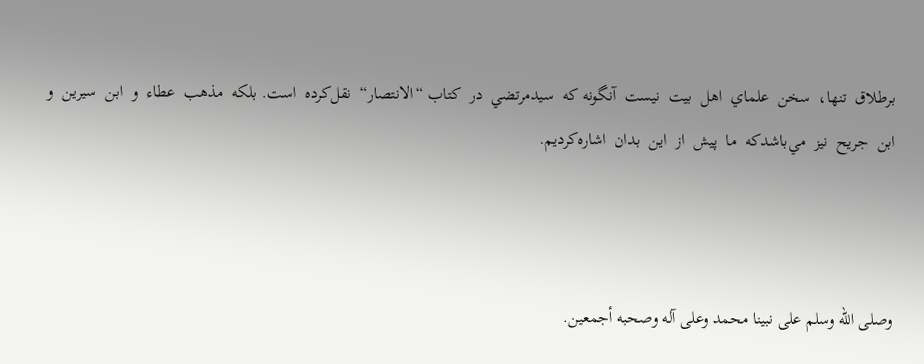برطلاق  تنها،  سخن  علماي  اهل  بيت  نيست  آنگونه ‌که  سيدمرتضي  در  کتاب “الانتصار“  نقل‌کرده  است‌. بلکه  مذهب  عطاء  و  ابن  سيرين  و  ابن  جريح  نيز  مي‌باشدکه  ما  پيش  از  اين  بدان  اشاره‌کرديم‌.



وصلی الله وسلم علی نبینا محمد وعلی آله وصحبه أجمعین.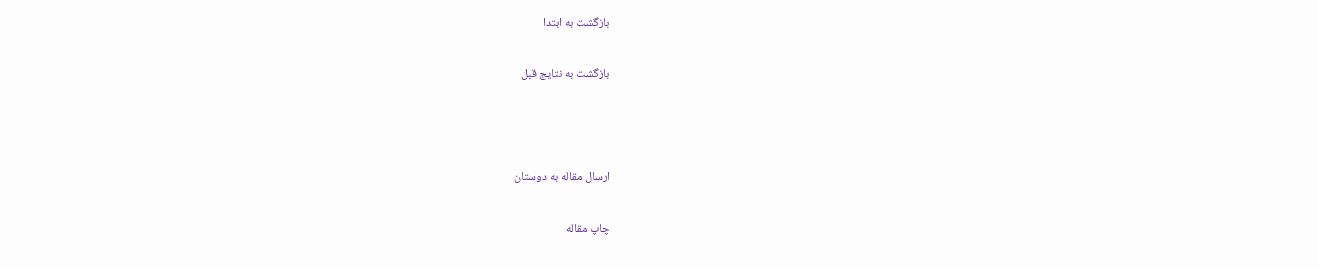بازگشت به ابتدا

بازگشت به نتايج قبل



ارسال مقاله به دوستان

چاپ مقاله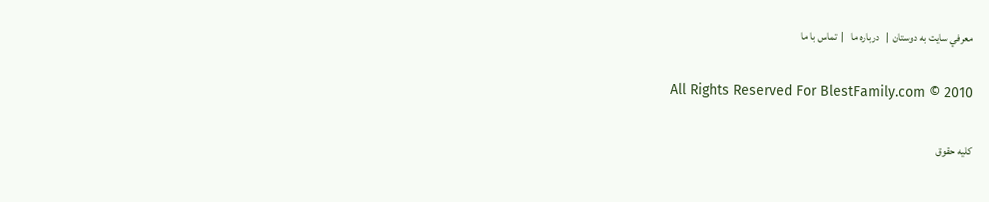معرفي سايت به دوستان  |   درباره ما   |  تماس با ما

All Rights Reserved For BlestFamily.com © 2010

كليه حقوق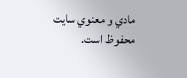مادي و معنوي سايت محفوظ است.